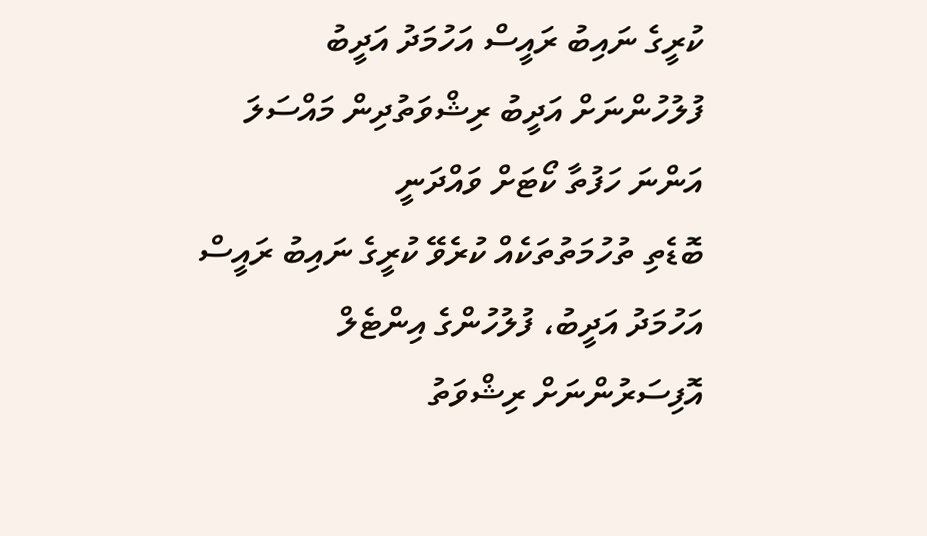ކުރީގެ ނައިބު ރައީސް އަހުމަދު އަދީބު
ފުލުހުންނަށް އަދީބު ރިޝްވަތުދިން މައްސަލަ އަންނަ ހަފުތާ ކޯޓަށް ވައްދަނީ
ބޮޑެތި ތުހުމަތުތަކެއް ކުރެވޭ ކުރީގެ ނައިބު ރައީސް އަހުމަދު އަދީބު، ފުލުހުންގެ އިންޓެލް އޮފިސަރުންނަށް ރިޝްވަތު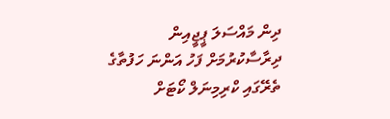ދިން މައްސަލަ ޕީޖީއިން ދިރާސާކުރުމަށް ފަހު އަންނަ ހަފުތާގެ ތެރޭގައި ކްރިމިނަލް ކޯޓަށް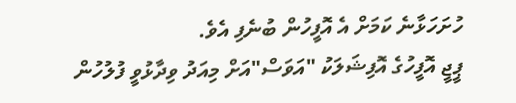ހުށަހަޅާނެ ކަމަށް އެ އޮފީހުން ބުނެފި އެވެ.
ޕީޖީ އޮފީހުގެ އޮފިޝަލަކު "އަވަސް"އަށް މިއަދު ވިދާޅުވީ ފުލުހުން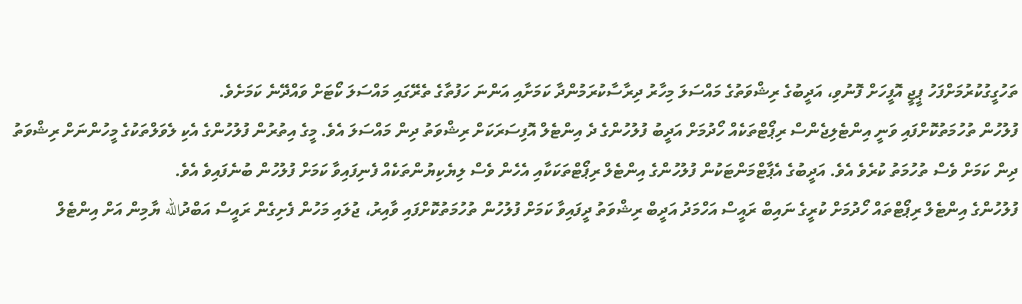ތަހުގީގުކުރުމަށްފަހު ޕީޖީ އޮފީހަށް ފޮނުވި، އަދީބުގެ ރިޝްވަތުގެ މައްސަލަ މިހާރު ދިރާސާކުރަމުންދާ ކަމަށާއި އަންނަ ހަފުތާގެ ތެރޭގައި މައްސަލަ ކޯޓަށް ވައްދޭނެ ކަމަށެވެ.
ފުލުހުން ތުހުމަތުކޮށްފައި ވަނީ އިންޓެލިޖެންސް ރިޕޯޓްތަކެއް ހޯދުމަށް އަދީބު ފުލުހުންގެ ދެ އިންޓެލް އޮފިސަރަކަށް ރިޝްވަތު ދިން މައްސަލަ އެވެ. މީގެ އިތުރުން ފުލުހުންގެ އެކި ލެވަލްތަކުގެ މީހުންނަށް ރިޝްވަތު ދިން ކަމަށް ވެސް ތުހުމަތު ކުރެވެ އެވެ. އަދީބުގެ އެޕާޓްމަންޓަކުން ފުލުހުންގެ އިންޓެލް ރިޕޯޓްތަކަކާއި އެހެން ވެސް ލިޔެކިޔުންތަކެއް ފެނިފައިވާ ކަމަށް ފުލުހުން ބުނެފައިވެ އެވެ.
ފުލުހުންގެ އިންޓެލް ރިޕޯޓްތައް ހޯދުމަށް ކުރީގެ ނައިބް ރައީސް އަހްމަދު އަދީބް ރިޝްވަތު ދީފައިވާ ކަމަށް ފުލުހުން ތުހުމަތުކޮށްފައި ވާއިރު، ޖުލައި މަހުން ފެށިގެން ރައީސް އަބްދުالله ޔާމިން އަށް އިންޓެލް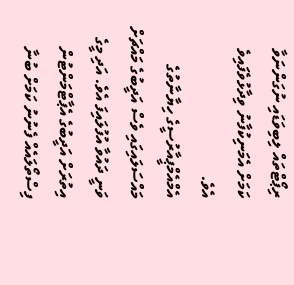ރިޕޯޓްތައް ލިބިވަޑައި ނުގަންނަވާ ކަމަށް އެމަނިކުފާނު ވިދާޅުވެފައިވެ އެވެ.
އެމްއެމްޕީއާރުސީގެ ހިޔާނާތުގެ މައްސަލައިގައި ވެސް އަދީބުގެ މައްޗަށް ވަނީ ދައުވާ އުފުލައިފަ އެވެ. އަދި މީގެ އިތުރަށް އަދީބުގެ އެޕާޓްމަންޓުން ފިސްތޯލައެއް ފެނުނު ކަމަށް ބުނާ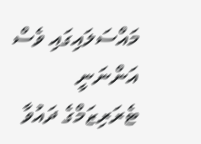މައްސަލައިގައި ވެސް އަންނަނީ ޓެރަރިޒަމްގެ ދައުވާ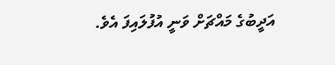އަދީބުގެ މައްޗަށް ވަނީ އުފުލައިފަ އެވެ.